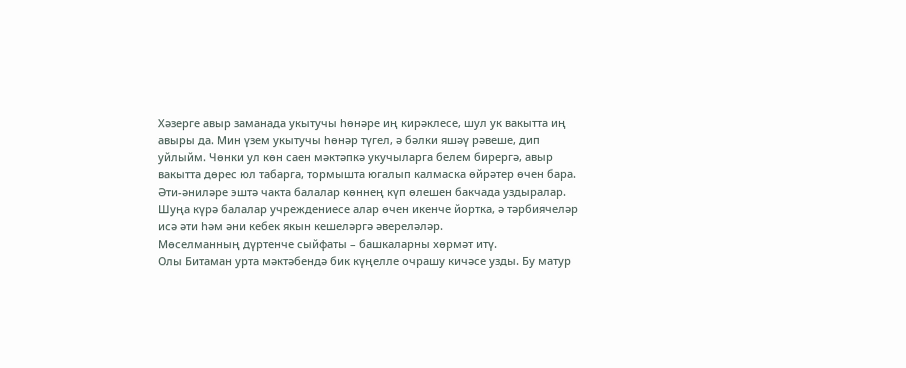Хәзерге авыр заманада укытучы һөнәре иң кирәклесе, шул ук вакытта иң авыры да. Мин үзем укытучы һөнәр түгел, ә бәлки яшәү рәвеше, дип уйлыйм. Чөнки ул көн саен мәктәпкә укучыларга белем бирергә, авыр вакытта дөрес юл табарга, тормышта югалып калмаска өйрәтер өчен бара.
Әти-әниләре эштә чакта балалар көннең күп өлешен бакчада уздыралар. Шуңа күрә балалар учреждениесе алар өчен икенче йортка, ә тәрбиячеләр исә әти һәм әни кебек якын кешеләргә әвереләләр.
Мөселманның дүртенче сыйфаты – башкаларны хөрмәт итү.
Олы Битаман урта мәктәбендә бик күңелле очрашу кичәсе узды. Бу матур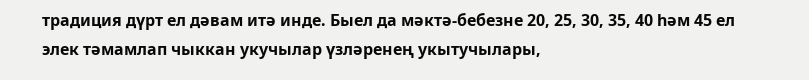традиция дүрт ел дәвам итә инде. Быел да мәктә-бебезне 20, 25, 30, 35, 40 һәм 45 ел элек тәмамлап чыккан укучылар үзләренең укытучылары,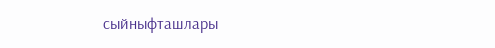сыйныфташлары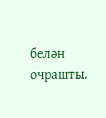белән очрашты.